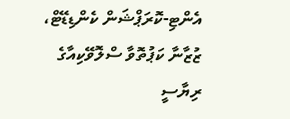އެންޓި-ކޮރަޕްޝަން ކެންޑިޑޭޓް، ޒުޒާނާ ކަޕުތޮވާ ސްލޮވޭކިއާގެ ރިޔާސީ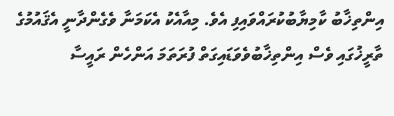އިންތިޚާބު ކާމިޔާބުކުރައްވައިފި އެވެ. މިއާއެކު އެކަމަނާ ވެގެންދާނީ އެޤައުމުގެ ތާރީޚުގައި ވެސް އިންތިޚާބުވެވަޑައިގަތް ފުރަތަމަ އަންހެން ރައީސާ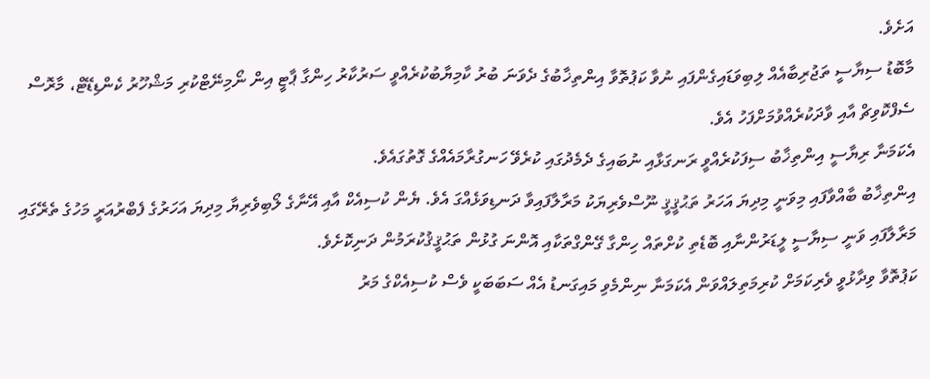އަށެވެ.
މާބޮޑު ސިޔާސީ ތަޖުރިބާއެއް ލިބިވަޑައިގެންފައި ނުވާ ކަޕުތޮވާ އިންތިޚާބުގެ ދެވަނަ ބުރު ކާމިޔާބުކުރެއްވީ ސަރުކާރު ހިންގާ ޕާޓީ އިން ނޯމިނޭޓްކުރި މަޝްހޫރު ކެންޑިޑޭޓް، މާރޮސް ސެފްކޮވިޗް އާއި ވާދަކުރެއްވުމަށްފަހު އެވެ.
އެކަމަނާ ރިޔާސީ އިންތިޚާބު ސިފަކުރެއްވީ ރަނގަޅާއި ނުބައިގެ ދެމެދުގައި ކުރެވޭ ހަނގުރާމައެއްގެ ގޮތުގައެވެ.
އިންތިޚާބު ބާއްވާފައި މިވަނީ މިދިޔަ އަހަރު ތަޙުޤީޤީ ނޫސްވެރިޔަކު މަރާލާފައިވާ ދަނޑިވަޅެއްގަ އެވެ. ޔެން ކުސިއެކް އާއި އޭނާގެ ލޯބިވެރިޔާ މިދިޔަ އަހަރުގެ ފެބްރުއަރީ މަހުގެ ތެރޭގައި މަރާލާފައި ވަނީ ސިޔާސީ ލީޑަރުންނާއި ބޮޑެތި ކުށްތައް ހިންގާ ގޭންގްތަކާއި އޮންނަ ގުޅުން ތަޙުޤީޤުކުރަމުން ދަނިކޮށެވެ.
ކަޕުތޮވާ ވިދާޅުވީ ވެރިކަމަށް ކުރިމަތިލައްވަން އެކަމަނާ ނިންމެވި މައިގަނޑު އެއް ސަބަބަކީ ވެސް ކުސިއެކްގެ މަރު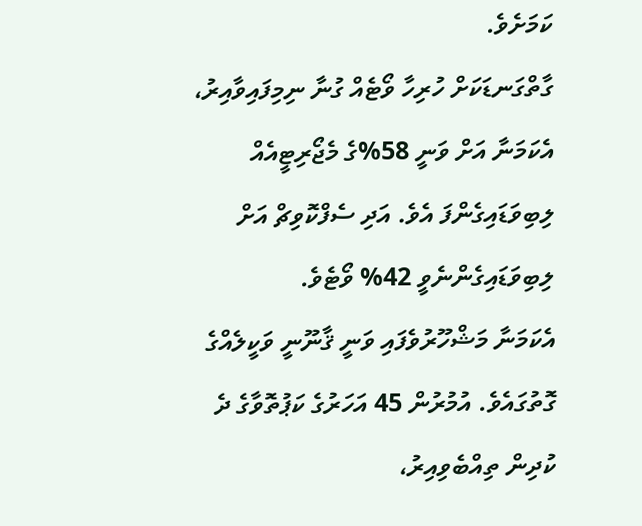ކަމަށެވެ.
ގާތްގަނޑަކަށް ހުރިހާ ވޯޓެއް ގުނާ ނިމިފައިވާއިރު، އެކަމަނާ އަށް ވަނީ 58%ގެ މެޖޯރިޓީއެއް ލިބިވަޑައިގެންފަ އެވެ. އަދި ސެފްކޮވިޗް އަށް ލިބިވަޑައިގެންނެވީ 42% ވޯޓެވެ.
އެކަމަނާ މަޝްހޫރުވެފައި ވަނީ ޤާނޫނީ ވަކީލެއްގެ ގޮތުގައެވެ. އުމުރުން 45 އަހަރުގެ ކަޕުތޮވާގެ ދެ ކުދިން ތިއްބެވިއިރު،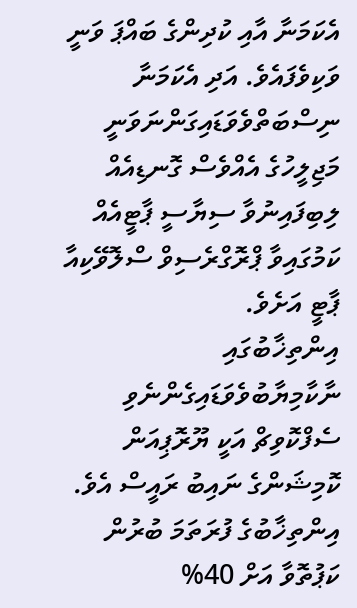އެކަމަނާ އާއި ކުދިންގެ ބައްޕަ ވަނީ ވަކިވެފައެވެ. އަދި އެކަމަނާ ނިސްބަތްވެވަޑައިގަންނަވަނީ މަޖިލީހުގެ އެއްވެސް ގޮނޑިއެއް ލިބިފައިނުވާ ސިޔާސީ ޕާޓީއެއް ކަމުގައިވާ ޕްރޮގްރެސިވް ސްލޮވޭކިއާ ޕާޓީ އަށެވެ.
އިންތިޚާބުގައި ނާކާމިޔާބުވެވަޑައިގެންނެވި ސެފްކޮވިޗް އަކީ ޔޫރޮޕިއަން ކޮމިޝަންގެ ނައިބު ރައީސް އެވެ.
އިންތިޚާބުގެ ފުރަތަމަ ބުރުން ކަޕުތޮވާ އަށް 40%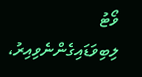ވޯޓު ލިބިވަޑައިގެންނެވިއިރު،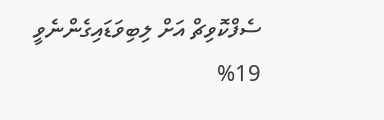ސެފްކޮވިޗް އަށް ލިބިވަޑައިގެންނެވީ 19%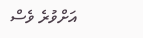އަށްވުރެ ވެސް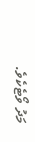މަދު ވޯޓެކެވެ.